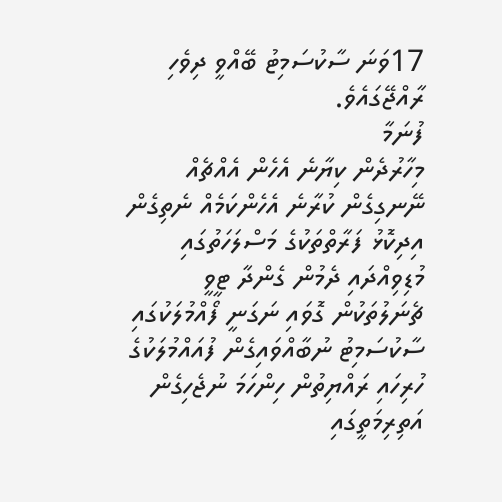17ވަނަ ސާކުސަމިޓު ބޭއްވީ ދިވެހި ރާއްޖޭގައެވެ.
ފުނަމާ
މިހާރުދެން ކިޔާނެ އެހެން އެއްޗެއް ނޭނގިގެން ކުރާނެ އެހެންކަމެއް ނެތިގެން އިދިކޮޅު ފަރާތްތަކުގެ މަސްލަހަތުގައި މުޑިވިއްދައި ދެމުން ގެންދާ ޓީވީ ޗެނަލުތަކުން ގޮވައި ނަގަނީ ފޯއްމުލަކުގައި ސާކުސަމިޓު ނުބާއްވައިގެން ފުއައްމުލަކުގެ ހުރިހައި ރައްޔިތުން ހިންހަމަ ނުޖެހިގެން އަތިރިމަތީގައި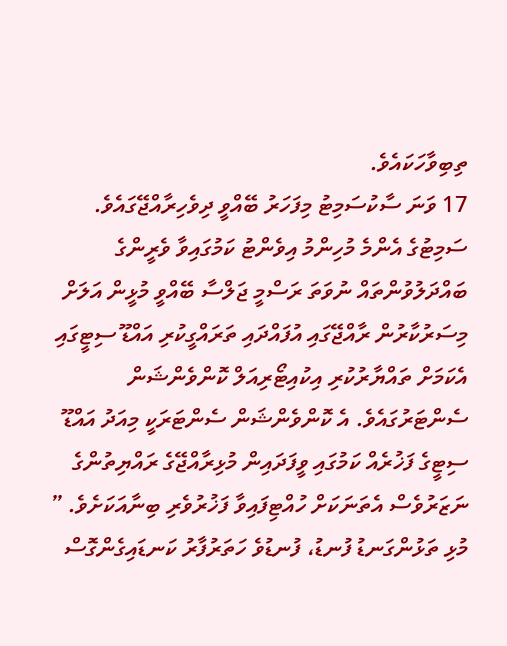ތިބިވާހަކައެވެ.
17 ވަނަ ސާކުސަމިޓު މިފަހަރު ބޭއްވީ ދިވެހިރާއްޖޭގައެވެ. ސަމިޓުގެ އެންމެ މުހިންމު އިވެންޓު ކަމުގައިވާ ވެރީންގެ ބައްދަލުވުންތައް ނުވަތަ ރަސްމީ ޖަލްސާ ބޭއްވީ މުޅީން އަލަށް މިސަރުކާރުން ރާއްޖޭގައި އުފައްދައި ތަރައްގީކުރި އައްޑޫ ސިޓީގައި އެކަމަށް ތައްޔާރުކުރި އިކުއިޓޯރިއަލް ކޮންވެންޝަން ސެންޓަރުގައެވެ. އެ ކޮންވެންޝަން ސެންޓަރަކީ މިއަދު އައްޑޫ ސިޓީގެ ފަޚުރެއް ކަމުގައި ވީފަދައިން މުޅިރާއްޖޭގެ ރައްޔިތުންގެ ނަޒަރުވެސް އެތަނަކަށް ހުއްޓިފައިވާ ފަޚުރުވެރި ބިނާއަކަށެވެ. ” މުޅި ތަޅުންގަނޑު ފުނޑު، ފުނޑުވެ ހަތަރުފާރު ކަނޑައިގެންގޮސް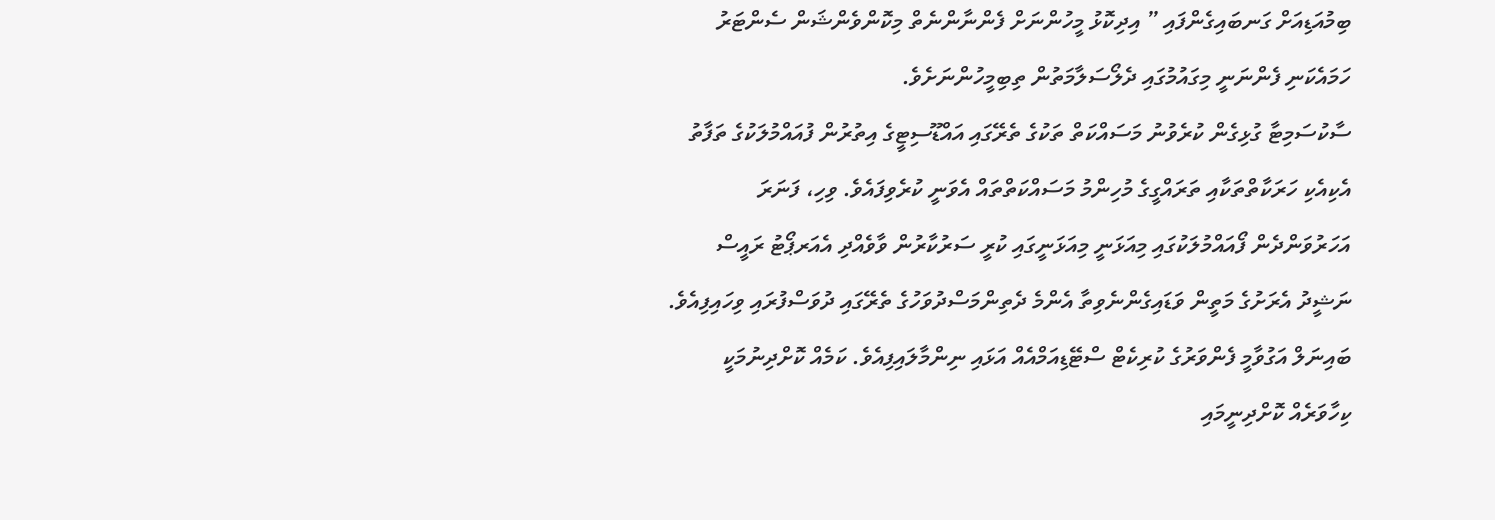ބިމުއަޑިއަށް ގަނބައިގެންފައި ” އިދިކޮޅު މީހުންނަށް ފެންނާންނެތް މިކޮންވެންޝަން ސެންޓަރު ހަމައެކަނި ފެންނަނީ މިގައުމުގައި ދެލޯސަލާމަތުން ތިބިމީހުންނަށެވެ.
ސާކުސަމިޓާ ގުޅިގެން ކުރެވުނު މަސައްކަތް ތަކުގެ ތެރޭގައި އައްޑޫސިޓީގެ އިތުރުން ފުއައްމުލަކުގެ ތަފާތު އެކިއެކި ހަރަކާތްތަކާއި ތަރައްގީގެ މުހިންމު މަސައްކަތްތައް އެވަނީ ކުރެވިފައެވެ. ވިހި، ފަނަރަ އަހަރުވަންދެން ފޯއައްމުލަކުގައި މިއަޅަނީ މިއަޅަނީގައި ކުރީ ސަރުކާރުން ވާވެއްދި އެއަރޕޯޓު ރައީސް ނަޝީދު އެރަށުގެ މަތީން ވަޑައިގެންނެވިތާ އެންމެ ދެތިންމަސްދުވަހުގެ ތެރޭގައި ދުވަސްފުރައި ވިހައިފިއެވެ. ބައިނަލް އަގުވާމީ ފެންވަރުގެ ކުރިކެޓް ސްޓޭޑިއަމްއެއް އަޅައި ނިންމާލައިފިއެވެ. ކަމެއް ކޮށްދިނުމަކީ ކިހާވަރެއް ކޮށްދިނީމައި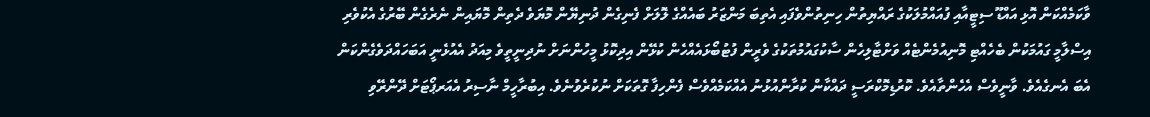ވާކަމެއްކަން އޮޅި އައްޑޫ ސިޓީއާއި ފުއައްމުލަކުގެ ރައްޔިތުން ހިނިތުންވެފައި އެތިބަ މަންޒަރު ބައެއްގެ ލޮލަށް ފެނިގެން ދުނިޔޭން މޮޔަވެ ދެތިން މޮޔައިން ނެރެގެން ބޭރުގެ އެކުވެރި އިސްލާމީ ގައުމަކުން ބެހެއްޓި މޮނިއުމެންޓެއް ވަށްޓާލިހެން ސާކުގައުމުތަކުގެ ވެރީން ފުޓުބޯޅައެއްހެން ކުޅޭން އިދިކޮޅު މީހުންނަށް ނުދިނީތީވެ މިއަދު އެއުޅެނީ އަބަހައްދަވެގެންކަން އެބަ އެނގެއެވެ. ވާނީވެސް އެހެންތާއެވެ. ކޮރުޑިމޮކްރަސީ ދައްކާން ކުރާންއުޅުނު އެއްކަމެއްވެސް ފެންހިފާ ގޮތަކަށް ނުކުރެވުނެވެ. އިބުރާހީމް ނާސިރު އެއަރޕޯޓަށް ދޭންރޭވި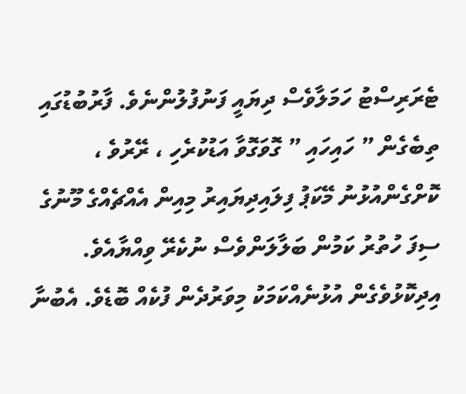ޓެރަރިސްޓު ހަމަލާވެސް ދިޔައީ ފަނުފުލުންނެވެ. ފާރުބުޑުގައި ތިބެގެން ” ހައިހައި ” ގޮވަގޮވާ އަޑުކުރެހި ، ރޭރުވެ ، ކޮށްގެންއުޅުނު މޭކަޕު ފިލައިދިޔައިރު މިއިން އެއްޗެއްގެ މޫނުގެ ސިފަ ހުތުރު ކަމުން ބަލާލަންވެސް ނުކެރޭ ވިއްޔާއެވެ.
އިދިކޮޅުވެގެން އުޅުނެއްކަމަކު މިވަރުދެން ފުކެއް ބޮޑެވެ. އެބުނާ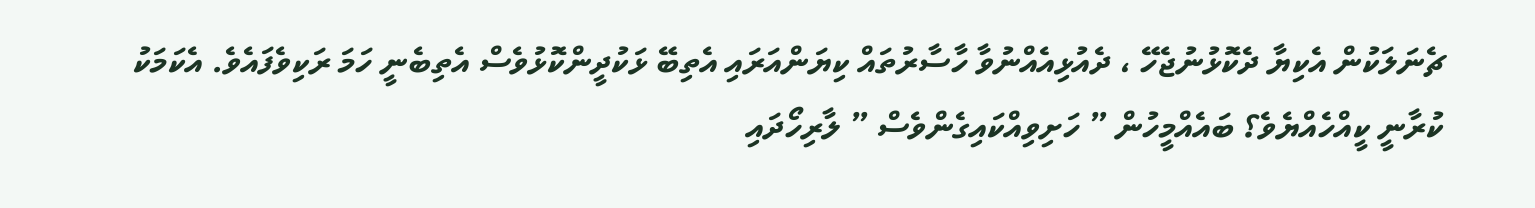ޗެނަލަކުން އެކިޔާ ދެކޮޅުނުޖެހޭ ، ދެއުޅިއެއްނުވާ ހާސާރުތައް ކިޔަންއަރައި އެތިބޭ ޅަކުދީންކޮޅުވެސް އެތިބެނީ ހަމަ ރަކިވެފައެވެ. އެކަމަކު ކުރާނީ ކީއްހެއްޔެވެ؟ ބައެއްމީހުން ” ހަށިވިއްކައިގެންވެސް ” ލާރިހޯދައި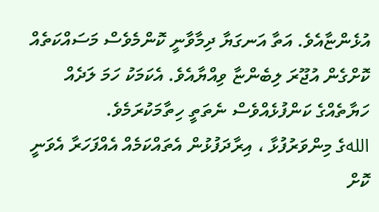އުޅެންޏާއެވެ. އަތާ އަނގަޔާ ދިމާވާނީ ކޮންމެވެސް މަސައްކަތެއް ކޮށްގެން އުޖޫރަ ލިބެންޏާ ވިއްޔާއެވެ. އެކަމަކު ހަމަ ލަދެއް ހަޔާތެއްގެ ކަންފުޅެއްވެސް ނެތަތީ ހިތާމަކުރަމެވެ.
اللهގެ މިންވަރުފުޅާ ، އިރާދަފުޅުން އެތައްކަމެއް އެއްފަހަރާ އެވަނީ ކޮށް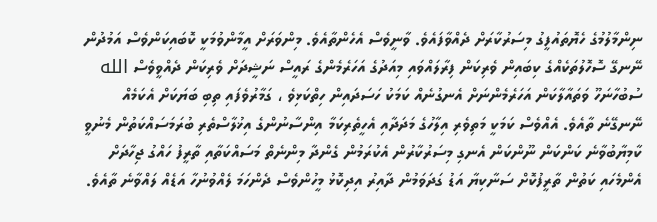ނިންމާލުމުގެ ހެޔޮތައުފީގު މިސަރުކާރަށް ދެއްވާފައެވެ. ވާނީވެސް އެހެންތާއެވެ. މިންވަރަށް އީމާންވުމަކީ ކޮބައިކަންވެސް އަމުދުން ނޭނގޭ ސޮހޮލުތަކެއްގެ ކިބައިން ވެރިކަން ފިރާލައްވައި މިއަދުގެ އަހަރެމެންގެ ރައީސް ނަޝީދަށް ވެރިކަން ދެއްވީވެސް الله ސުބުހާނަހޫ ވަތައާލާކަން އަހަރެމެންނަށް އެނގުނެއް ކަމަކު ހަސަދައިން ހިތްކަޅިވެ ، ގަމާރުވެފައި ތިބި ބަޔަކަށް އެކަމެއް ނޭނގޭނެ ތާއެވެ. އެއްވެސް ކަމަކީ މަތިވެރި އިލާހުގެ މަދަދާއި އެހީތެރިކަމާ އިންސާނުންގެ އިޚުލާސްތެރި ބުރަމަސައްކަތުން މެނުވީ ކާމިޔާބުވާނެ ކަންކަން ނޫންކަން އެނގި މިސަރުކާރުން އެކުރަމުން ގެންދާ މިންނެތް މަސައްކަތާއި ތާރީފު ހައްގު ޖިހާދަށް އެންމެހައި ކަތުން ތާރީފުކޮށް ސަނާކިޔާ އަޑު ގަދަވަމުން ދާއިރު އިދިކޮޅު މީހުންވެސް ދެންހަމަ ލެއްވުނުހާ އަޑެއް ލައްވާނެ ތާއެވެ.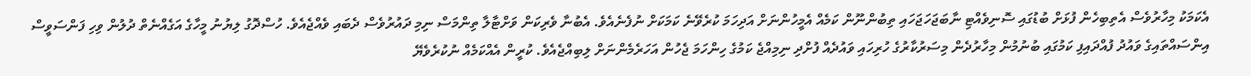އެކަމަކު މިހާރުވެސް އެތިބިހެން ފުޅަށް ބުޑުގައި ސޮނިވެއްޓި ނާބަޖަހަޖަހައި ތިބުންނޫން ކަމެއް އެމީހުންނަށް އަދިހަމަ ކުރެވޭނެ ކަމަކަށް ނުފެނެއެވެ. އެބުނާ ވެރިކަން ވަށްޓާލާ ތިންމަސް ނިމި ދައުރުވެސް ދެބައި ވެއްޖެއެވެ. ހުސްދޮގު ލިޔުނު މީހާގެ އަގެއްނެތް ދުލުން ވިހި ފަންސަވީސް އިންސައްތައިގެ ވައުދު ފުއްދައިފި ކަމުގައި ބުނުމުން މިހާރުދެން މިސަރުކާރުގެ ހުރިހައި ވައުދެއް ފުށްދި ނިމިއްޖެ ކަމުގެ ހިންހަމަ ޖެހުން އަހަރެމެންނަށް ލިބިއްޖެއެވެ. ކުރީން އެއްކަމެއް ނުކުރެވެޔޭ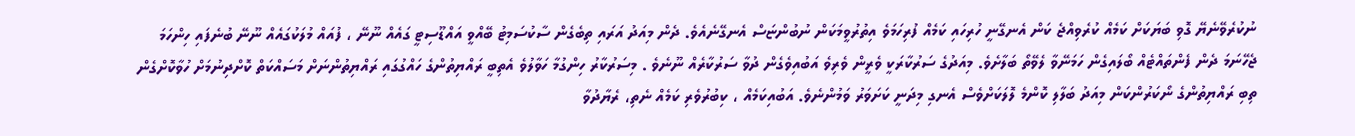ނުކުރެވޭނެޔޭ ގޮވި ބަޔަކަށް ކަމެއް ކުރެވިއްޖެ ކަން އެނގޭނީ ހުރިހައި ކަމެއް ފުރިހަމަވެ އިތުރުވީމަކަން ނުބުންޏަސް އެނގޭނެއެވެ. ދެން މިއަދު އަރައި ތިބެގެން ސާކުސަމިޓު ބޭއްވީ އައްޑޫސިޓީ ގައެއް ނޫނޭ ، ފުއައް މުލަކުގައެއް ނޫނޭ ބުނެފައި ހިންހަމަ ޖެހޭނަމަ ދެން ފެންތައްޓެއް ބޯލައިގެން ހަމަނޭވާ ލެވޭތޯ ބަލާށެވެ. މިއަދުގެ ސަރުކާރަކީ ވެރީން ވެރިވެ އަބުއިވެގެން ދުވާ ސަރުކާރެއް ނޫނެވެ . މިސަރުކާރު ހިންގުމާ ހަވާލުވެ އެތިބީ ރައްޔިތުންގެ ހައްގުގައި ރައްޔިތުންނަށް މަސައްކަތް ކޮށްދިނުމަށް ހުވާކޮށްގެން ތިބި ރައްޔިތުންގެ ނޯކަރުންކަން މިއަދު ބަލާލި ކޮންމެ ލޮލަކަށްވެސް އެނގި މިދަނީ ކަށަވަރު ވަމުންނެވެ. އަބުއިކަމެއް ، ކިބުރުވެރި ކަމެއް ނެތި، ރެޔާދުވާ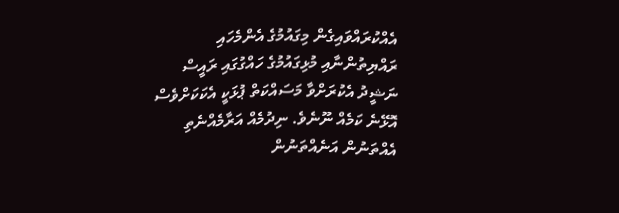އެއްކުރައްވައިގެން މިގައުމުގެ އެންމެހައި ރައްޔިތުންނާއި މުޅިގައުމުގެ ހައްގުގައި ރައީސް ނަޝީދު އެކުރަށްވާ މަސައްކަތް ޕުޅަކީ އެކަކަށްވެސް އޮޅޭނެ ކަމެއް ނޫނެވެ. ނިދުމެއް އަރާމެއްނެތި އެއްތަނުން އަނެއްތަނުން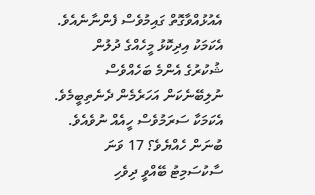އެއުޅުއްވާގޮތް ގައިމުވެސް ފެންނާނެއެވެ. އެކަމަކު އިދިކޮޅު މީހެއްގެ ދުލުން ޝުކުރުގެ އެންމެ ބަހެއްވެސް ނުލިބޭނެކަން އަހަރެމެން ދެނެތިބީމެވެ. އެކަމަކާ ސަރަމުވެސް ހީއެއް ނުވެއެވެ. ބުނަން ހެއްޔެވެ؟ 17 ވަނަ ސާކުސަމިޓު ބޭއްވީ ދިވެހި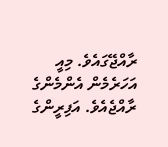ރާއްޖޭގައެވެ. މިއީ އަހަރެމެން އެންމެންގެ ރާއްޖެއެވެ. އަފިރީންގެ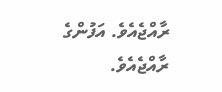ރާއްޖެއެވެ. އަފުންގެ ރާއްޖެއެވެ.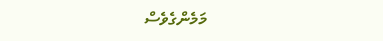މަމެންގެވެސް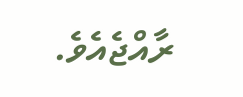ރާއްޖެއެވެ.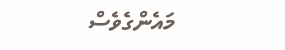މައެންގެވެސް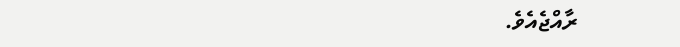ރާއްޖެއެވެ.